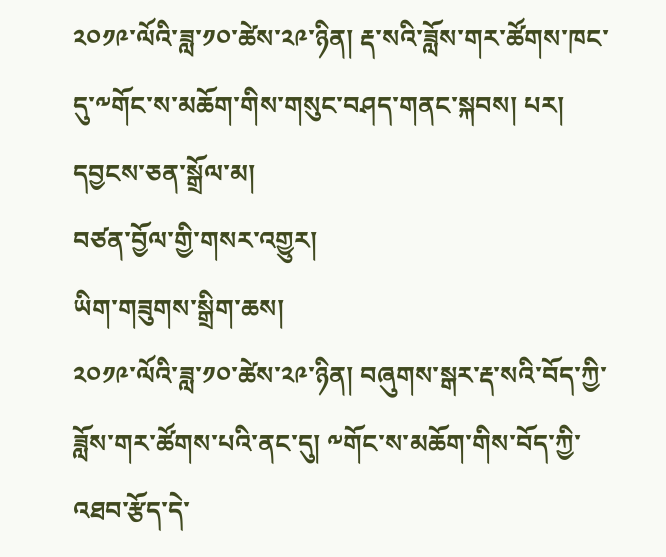༢༠༡༩་ལོའི་ཟླ་༡༠་ཚེས་༢༩་ཉིན། རྡ་སའི་ཟློས་གར་ཚོགས་ཁང་དུ་༸གོང་ས་མཆོག་གིས་གསུང་བཤད་གནང་སྐབས། པར། དབྱངས་ཅན་སྒྲོལ་མ།
བཙན་བྱོལ་གྱི་གསར་འགྱུར།
ཡིག་གཟུགས་སྒྲིག་ཆས།
༢༠༡༩་ལོའི་ཟླ་༡༠་ཚེས་༢༩་ཉིན། བཞུགས་སྒར་རྡ་སའི་བོད་ཀྱི་ཟློས་གར་ཚོགས་པའི་ནང་དུ། ༸གོང་ས་མཆོག་གིས་བོད་ཀྱི་འཐབ་རྩོད་དེ་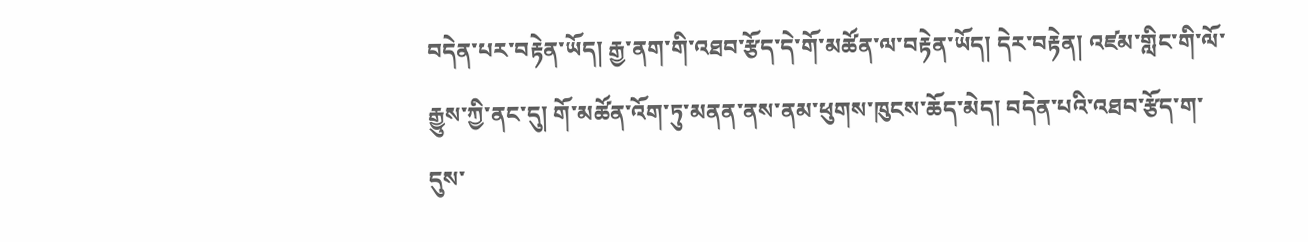བདེན་པར་བརྟེན་ཡོད། རྒྱ་ནག་གི་འཐབ་རྩོད་དེ་གོ་མཚོན་ལ་བརྟེན་ཡོད། དེར་བརྟེན། འཛམ་གླིང་གི་ལོ་རྒྱུས་ཀྱི་ནང་དུ། གོ་མཚོན་འོག་ཏུ་མནན་ནས་ནམ་ཕུགས་ཁུངས་ཆོད་མེད། བདེན་པའི་འཐབ་རྩོད་ག་དུས་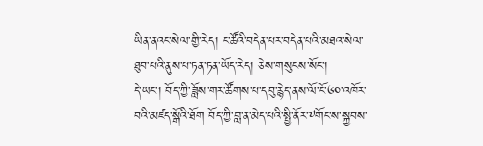ཡིན་ནའང་སེལ་གྱི་རེད། ང་ཚོའི་བདེན་པར་བདེན་པའི་མཐའ་སེལ་ཐུབ་པའི་ནུས་པ་ཏན་ཏན་ཡོད་རེད། ཅེས་གསུངས་སོང་།
དེ་ཡང་། བོད་ཀྱི་ཟློས་གར་ཚོགས་པ་དབུ་རྙེད་ནས་ལོ་ངོ་༦༠་འཁོར་བའི་མཛད་སྒོའི་ཐོག བོད་ཀྱི་བླ་ན་མེད་པའི་སྤྱི་ནོར་༸གོང་ས་སྐྱབས་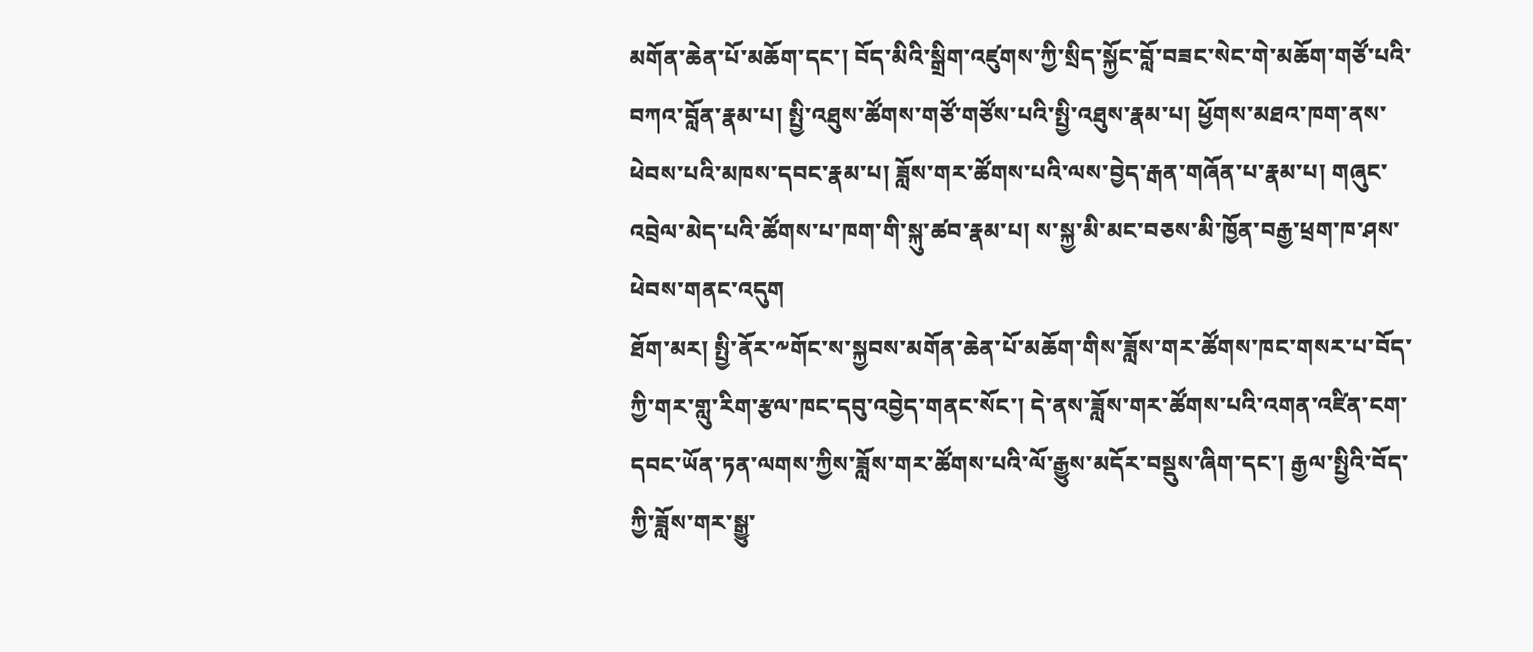མགོན་ཆེན་པོ་མཆོག་དང་། བོད་མིའི་སྒྲིག་འཛུགས་ཀྱི་སྲིད་སྐྱོང་བློ་བཟང་སེང་གེ་མཆོག་གཙོ་པའི་བཀའ་བློན་རྣམ་པ། སྤྱི་འཐུས་ཚོགས་གཙོ་གཙོས་པའི་སྤྱི་འཐུས་རྣམ་པ། ཕྱོགས་མཐའ་ཁག་ནས་ཕེབས་པའི་མཁས་དབང་རྣམ་པ། ཟློས་གར་ཚོགས་པའི་ལས་བྱེད་རྒན་གཞོན་པ་རྣམ་པ། གཞུང་འབྲེལ་མེད་པའི་ཚོགས་པ་ཁག་གི་སྐུ་ཚབ་རྣམ་པ། ས་སྐྱ་མི་མང་བཅས་མི་ཁྱོན་བརྒྱ་ཕྲག་ཁ་ཤས་ཕེབས་གནང་འདུག
ཐོག་མར། སྤྱི་ནོར་༸གོང་ས་སྐྱབས་མགོན་ཆེན་པོ་མཆོག་གིས་ཟློས་གར་ཚོགས་ཁང་གསར་པ་བོད་ཀྱི་གར་གླུ་རིག་རྩལ་ཁང་དབུ་འབྱེད་གནང་སོང་། དེ་ནས་ཟློས་གར་ཚོགས་པའི་འགན་འཛིན་ངག་དབང་ཡོན་ཏན་ལགས་ཀྱིས་ཟློས་གར་ཚོགས་པའི་ལོ་རྒྱུས་མདོར་བསྡུས་ཞིག་དང་། རྒྱལ་སྤྱིའི་བོད་ཀྱི་ཟློས་གར་སྒྱུ་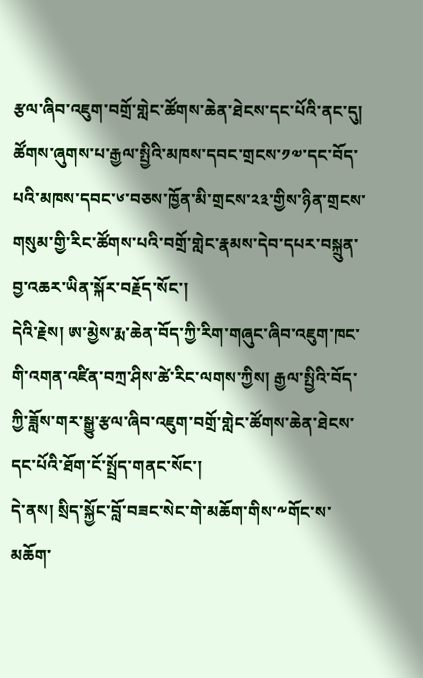རྩལ་ཞིབ་འཇུག་བགྲོ་གླེང་ཚོགས་ཆེན་ཐེངས་དང་པོའི་ནང་དུ། ཚོགས་ཞུགས་པ་རྒྱལ་སྤྱིའི་མཁས་དབང་གྲངས་༡༧་དང་བོད་པའི་མཁས་དབང་༦་བཅས་ཁྱོན་མི་གྲངས་༢༣་གྱིས་ཉིན་གྲངས་གསུམ་གྱི་རིང་ཚོགས་པའི་བགྲོ་གླེང་རྣམས་དེབ་དཔར་བསྐྲུན་བྱ་འཆར་ཡིན་སྐོར་བརྗོད་སོང་།
དེའི་རྗེས། ཨ་མྱེས་རྨ་ཆེན་བོད་ཀྱི་རིག་གཞུང་ཞིབ་འཇུག་ཁང་གི་འགན་འཛིན་བཀྲ་ཤིས་ཚེ་རིང་ལགས་ཀྱིས། རྒྱལ་སྤྱིའི་བོད་ཀྱི་ཟློས་གར་སྒྱུ་རྩལ་ཞིབ་འཇུག་བགྲོ་གླེང་ཚོགས་ཆེན་ཐེངས་དང་པོའི་ཐོག་ངོ་སྤྲོད་གནང་སོང་།
དེ་ནས། སྲིད་སྐྱོང་བློ་བཟང་སེང་གེ་མཆོག་གིས་༸གོང་ས་མཆོག་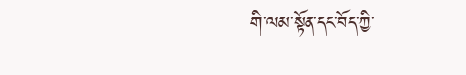གི་ལམ་སྟོན་དང་བོད་ཀྱི་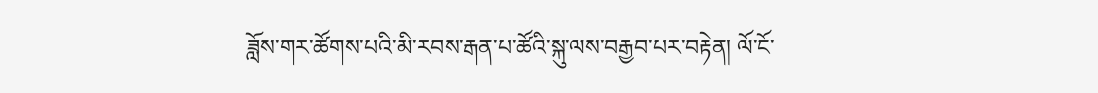ཟློས་གར་ཚོགས་པའི་མི་རབས་རྒན་པ་ཚོའི་སྐུ་ལས་བརྒྱབ་པར་བརྟེན། ལོ་ངོ་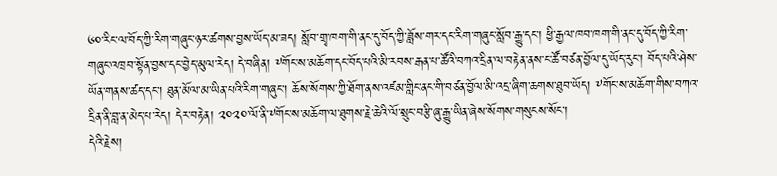༦༠་རིང་ལ་བོད་ཀྱི་རིག་གཞུང་ཉར་ཚགས་བྱས་ཡོད་མ་ཟད། སློབ་གྲྭ་ཁག་གི་ནང་དུ་བོད་ཀྱི་ཟློས་གར་དང་རིག་གཞུང་སློབ་རྒྱུ་དང་། ཕྱི་རྒྱལ་ཁབ་ཁག་གི་ནང་དུ་བོད་ཀྱི་རིག་གཞུང་འཁྲབ་སྟོན་བྱས་དང་བྱེད་མུལ་རེད། དེ་བཞིན། ༸གོང་ས་མཆོག་དང་བོད་པའི་མི་རབས་རྒན་པ་ཚོའི་བཀའ་དྲིན་ལ་བརྟེན་ནས་ང་ཚོ་བཙན་བྱོལ་དུ་ཡོད་རུང་། བོད་པའི་ཤེས་ཡོན་གནས་ཚད་དང་། ཐུན་མོལ་མ་ཡིན་པའི་རིག་གཞུང་། ཆོས་སོགས་ཀྱི་ཐོག་ནས་འཛམ་གླིང་ནང་གི་བཙན་བྱོལ་མི་འདྲ་ཞིག་ཆགས་ཐུབ་ཡོད། ༸གོང་ས་མཆོག་གིས་བཀའ་དྲིན་ནི་བླ་ན་མེད་པ་རེད། དེར་བརྟེན། ༢༠༢༠་ལོ་ནི་༸གོང་ས་མཆོག་ལ་ཐུགས་རྗེ་ཆེའི་ལོ་སྲུང་བརྩི་ཞུ་རྒྱུ་ཡིན་ཞེས་སོགས་གསུངས་སོང་།
དེའི་རྗེས།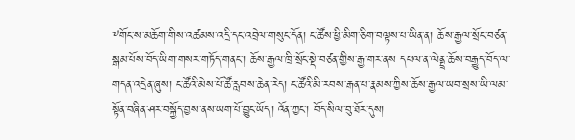༸གོང་ས་མཆོག་གིས་འཚམས་འདྲི་དང་འབྲེལ་གསུང་དོན། ང་ཚོས་ཕྱི་མིག་ཅིག་བལྟས་པ་ཡིན་ན། ཆོས་རྒྱལ་སྲོང་བཙན་སྒམ་པོས་བོད་ཡིག་གསར་གཏོད་གནང་། ཆོས་རྒྱལ་ཁྲི་སྲོང་སྡེ་བཙན་གྱིས་རྒྱ་གར་ནས དཔལ་ན་ལེནྡྲ་ཆོས་བརྒྱུད་བོད་ལ་གདན་འདྲེན་ཞུས། ང་ཚོའི་མེས་པོ་ཚོ་རླབས་ཆེན་རེད། ང་ཚོའི་མི་རབས་རྒན་པ་རྣམས་ཀྱིས་ཆོས་རྒྱལ་ཡབ་སྲས་ཡི་ལམ་སྟོན་བཞིན་ཤར་བསྐྱོད་བྱས་ནས་ཡག་པོ་བྱུང་ཡོད། འོན་ཀྱང་། བོད་སིལ་བུ་ཐོར་དུས།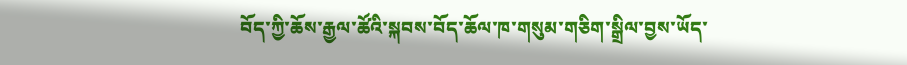བོད་ཀྱི་ཆོས་རྒྱལ་ཚོའི་སྐབས་བོད་ཆོལ་ཁ་གསུམ་གཅིག་སྒྲིལ་བྱས་ཡོད་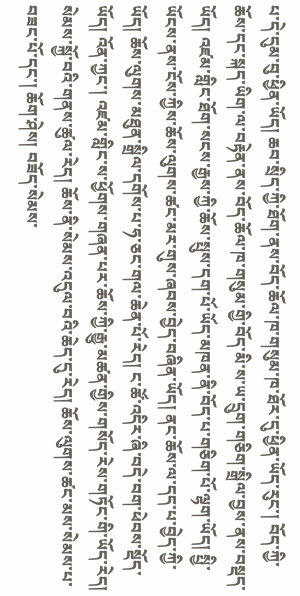པ་དེ་དུམ་བུ་ཕྱིན་ཡོད། ཆབ་སྲིད་ཀྱི་ཐོག་ནས་བོད་ཆོལ་ཁ་གསུམ་ཁ་ཐོར་དུ་ཕྱིན་ཡོད་རུང་། བོད་ཀྱི་ཆོས་དང་སྐད་ཡིག་ལ་བརྟེན་ནས་བོད་ཆོལ་ཁ་གསུམ་གྱི་བོད་མི་ས་ཡ་དྲུག་གཅིག་སྒྲིལ་བྱས་ནས་བསྡད་ཡོད། འཛམ་གླིང་ཐོག་སངས་རྒྱས་ཀྱི་ཆོས་སྤུས་དག་པོ་ཡོད་མཁན་ནི་བོད་པ་གཅིག་པོ་ལྷག་ཡོད། སྤྱི་ཡོངས་ནས་ངོས་ཀྱིས་ཆོས་ལུགས་ཚང་མར་གུས་ཞབས་བྱེད་བཞིན་ཡོད། ནང་ཆོས་ལ་དད་པ་བྱེད་ཀྱི་ཡོད། ཆོས་ལུགས་མཐུན་སྒྲིལ་དགོས་པ་ཧ་ཅང་གལ་ཆེན་པོ་རེད། ང་ཚོ་འདིར་ཞི་བདེ་བག་ཕེབས་སྡོད་ཡོད། འོན་ཀྱང་། འཛམ་གླིང་ས་ཕྱོགས་གཞན་པར་ཆོས་ཀྱི་རྒྱུ་མཚན་གྱིས་གསོད་རེས་གཏོང་གི་ཡོད་རེད། སེམས་སྐྱོ་བའི་གནས་ཚུལ་རེད། ཆོས་ནི་སེམས་འདུལ་བའི་ཆེད་དུ་རེད། ཆོས་ལུགས་ཚང་མས་སེམས་པ་བཟང་པོ་དང་། ཆོག་ཤེས། བཟོད་སེམས་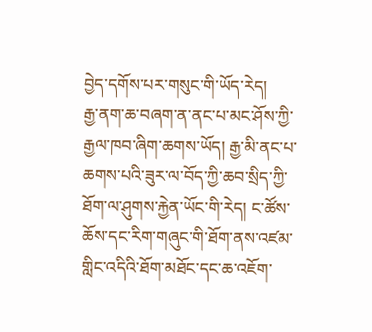བྱེད་དགོས་པར་གསུང་གི་ཡོད་རེད།
རྒྱ་ནག་ཆ་བཞག་ན་ནང་པ་མང་ཤོས་ཀྱི་རྒྱལ་ཁབ་ཞིག་ཆགས་ཡོད། རྒྱ་མི་ནང་པ་ཆགས་པའི་ཟུར་ལ་བོད་ཀྱི་ཆབ་སྲིད་ཀྱི་ཐོག་ལ་ཤུགས་རྐྱེན་ཡོང་གི་རེད། ང་ཚོས་ཆོས་དང་རིག་གཞུང་གི་ཐོག་ནས་འཛམ་གླིང་འདིའི་ཐོག་མཐོང་དང་ཆ་འཇོག་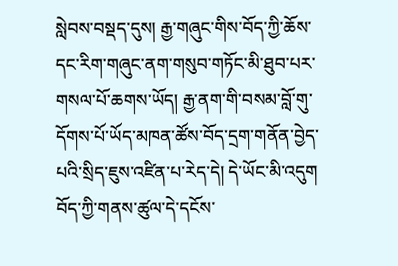སླེབས་བསྡད་དུས། རྒྱ་གཞུང་གིས་བོད་ཀྱི་ཆོས་དང་རིག་གཞུང་ནག་གསུབ་གཏོང་མི་ཐུབ་པར་གསལ་པོ་ཆགས་ཡོད། རྒྱ་ནག་གི་བསམ་བློ་གུ་དོགས་པོ་ཡོད་མཁན་ཚོས་བོད་དྲག་གནོན་བྱེད་པའི་སྲིད་ཇུས་འཛིན་པ་རེད་དེ། དེ་ཡོང་མི་འདུག བོད་ཀྱི་གནས་ཚུལ་དེ་དངོས་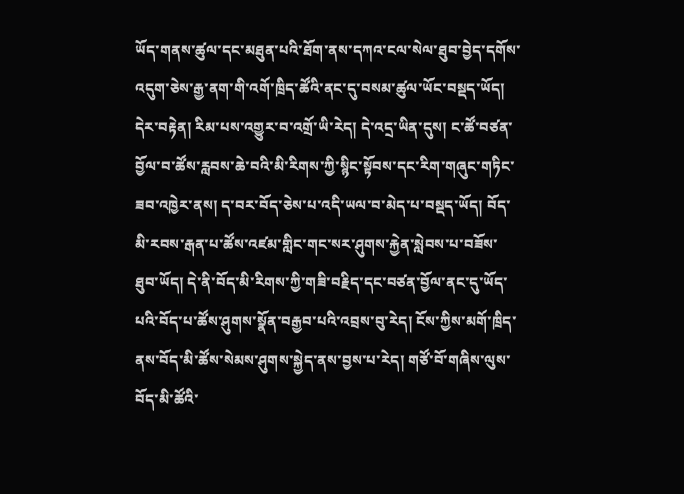ཡོད་གནས་ཚུལ་དང་མཐུན་པའི་ཐོག་ནས་དཀའ་ངལ་སེལ་ཐུབ་བྱེད་དགོས་འདུག་ཅེས་རྒྱ་ནག་གི་འགོ་ཁྲིད་ཚོའི་ནང་དུ་བསམ་ཚུལ་ཡོང་བསྡད་ཡོད། དེར་བརྟེན། རིམ་པས་འགྱུར་བ་འགྲོ་ཡི་རེད། དེ་འདྲ་ཡིན་དུས། ང་ཚོ་བཙན་བྱོལ་བ་ཚོས་རླབས་ཆེ་བའི་མི་རིགས་ཀྱི་སྙིང་སྟོབས་དང་རིག་གཞུང་གཏིང་ཟབ་འཁྱེར་ནས། ད་བར་བོད་ཅེས་པ་འདི་ཡལ་བ་མེད་པ་བསྡད་ཡོད། བོད་མི་རབས་རྒན་པ་ཚོས་འཛམ་གླིང་གང་སར་ཤུགས་རྐྱེན་སླེབས་པ་བཟོས་ཐུབ་ཡོད། དེ་ནི་བོད་མི་རིགས་ཀྱི་གཟི་བརྗིད་དང་བཙན་བྱོལ་ནང་དུ་ཡོད་པའི་བོད་པ་ཚོས་ཤུགས་སྣོན་བརྒྱབ་པའི་འབྲས་བུ་རེད། ངོས་ཀྱིས་མགོ་ཁྲིད་ནས་བོད་མི་ཚོས་སེམས་ཤུགས་སྐྱེད་ནས་བྱས་པ་རེད། གཙོ་བོ་གཞིས་ལུས་བོད་མི་ཚོའི་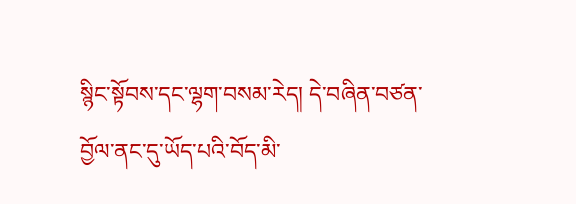སྙིང་སྟོབས་དང་ལྷག་བསམ་རེད། དེ་བཞིན་བཙན་བྱོལ་ནང་དུ་ཡོད་པའི་བོད་མི་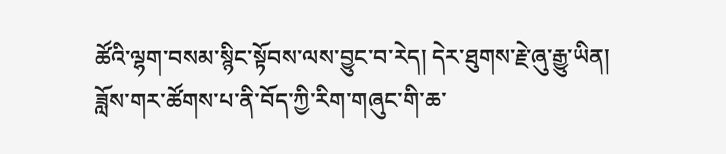ཚོའི་ལྷག་བསམ་སྙིང་སྟོབས་ལས་བྱུང་བ་རེད། དེར་ཐུགས་རྗེ་ཞུ་རྒྱུ་ཡིན།
ཟློས་གར་ཚོགས་པ་ནི་བོད་ཀྱི་རིག་གཞུང་གི་ཆ་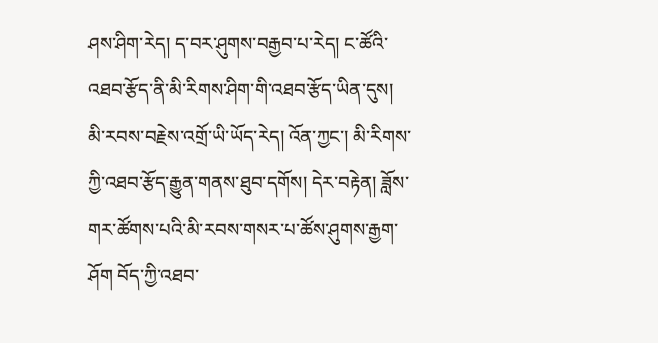ཤས་ཤིག་རེད། ད་བར་ཤུགས་བརྒྱབ་པ་རེད། ང་ཚོའི་འཐབ་རྩོད་ནི་མི་རིགས་ཤིག་གི་འཐབ་རྩོད་ཡིན་དུས། མི་རབས་བརྗེས་འགྲོ་ཡི་ཡོད་རེད། འོན་ཀྱང་། མི་རིགས་ཀྱི་འཐབ་རྩོད་རྒྱུན་གནས་ཐུབ་དགོས། དེར་བརྟེན། ཟློས་གར་ཚོགས་པའི་མི་རབས་གསར་པ་ཚོས་ཤུགས་རྒྱག་ཤོག བོད་ཀྱི་འཐབ་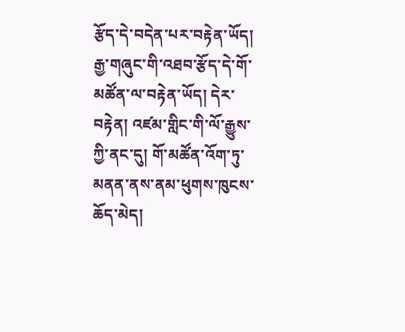རྩོད་དེ་བདེན་པར་བརྟེན་ཡོད། རྒྱ་གཞུང་གི་འཐབ་རྩོད་དེ་གོ་མཚོན་ལ་བརྟེན་ཡོད། དེར་བརྟེན། འཛམ་གླིང་གི་ལོ་རྒྱུས་ཀྱི་ནང་དུ། གོ་མཚོན་འོག་ཏུ་མནན་ནས་ནམ་ཕུགས་ཁུངས་ཆོད་མེད།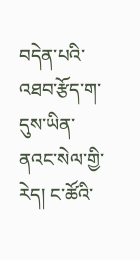བདེན་པའི་འཐབ་རྩོད་ག་དུས་ཡིན་ནའང་སེལ་གྱི་རེད། ང་ཚོའི་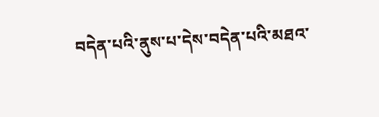བདེན་པའི་ནུས་པ་དེས་བདེན་པའི་མཐའ་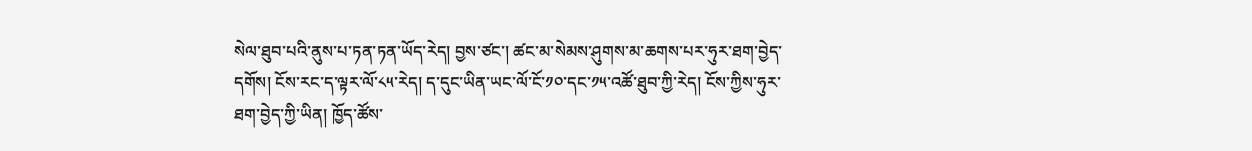སེལ་ཐུབ་པའི་ནུས་པ་ཏན་ཏན་ཡོད་རེད། བྱས་ཙང་། ཚང་མ་སེམས་ཤུགས་མ་ཆགས་པར་ཧུར་ཐག་བྱེད་དགོས། ངོས་རང་ད་ལྟར་ལོ་༨༥་རེད། ད་དུང་ཡིན་ཡང་ལོ་ངོ་༡༠་དང་༡༥་འཚོ་ཐུབ་ཀྱི་རེད། ངོས་ཀྱིས་ཧུར་ཐག་བྱེད་ཀྱི་ཡིན། ཁྱོད་ཚོས་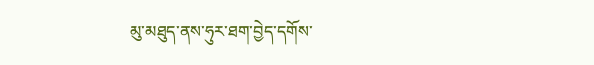མུ་མཐུད་ནས་ཧུར་ཐག་བྱེད་དགོས་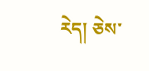རེད། ཅེས་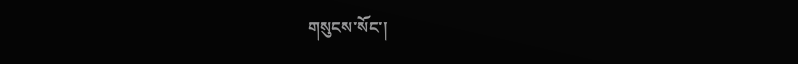གསུངས་སོང་།